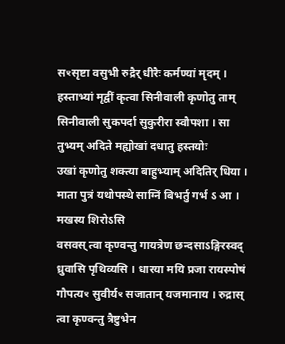सꣳसृष्टा वसुभी रुद्रैर् धीरैः कर्मण्यां मृदम् । हस्ताभ्यां मृद्वीं कृत्वा सिनीवाली कृणोतु ताम्
सिनीवाली सुकपर्दा सुकुरीरा स्वौपशा । सा तुभ्यम् अदिते मह्योखां दधातु हस्तयोः
उखां कृणोतु शक्त्या बाहुभ्याम् अदितिर् धिया । माता पुत्रं यथोपस्थे साग्निं बिभर्तु गर्भ ऽ आ । मखस्य शिरोऽसि
वसवस् त्वा कृण्वन्तु गायत्रेण छन्दसाऽङ्गिरस्वद् ध्रुवासि पृथिव्यसि । धारया मयि प्रजा रायस्पोषं गौपत्यꣳ सुवीर्यꣳ सजातान् यजमानाय । रुद्रास् त्वा कृण्वन्तु त्रैष्टुभेन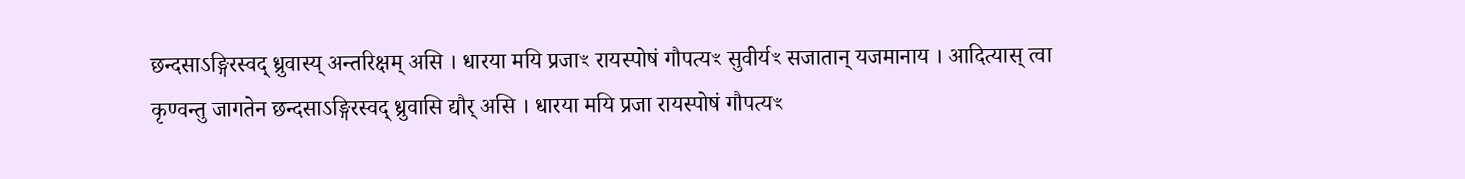छन्दसाऽङ्गिरस्वद् ध्रुवास्य् अन्तरिक्षम् असि । धारया मयि प्रजाꣳ रायस्पोषं गौपत्यꣳ सुवीर्यꣳ सजातान् यजमानाय । आदित्यास् त्वा कृण्वन्तु जागतेन छन्दसाऽङ्गिरस्वद् ध्रुवासि द्यौर् असि । धारया मयि प्रजा रायस्पोषं गौपत्यꣳ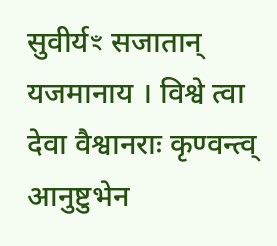सुवीर्यꣳ सजातान् यजमानाय । विश्वे त्वा देवा वैश्वानराः कृण्वन्त्व् आनुष्टुभेन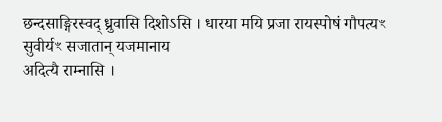छन्दसाङ्गिरस्वद् ध्रुवासि दिशोऽसि । धारया मयि प्रजा रायस्पोषं गौपत्यꣳ सुवीर्यꣳ सजातान् यजमानाय
अदित्यै राम्नासि ।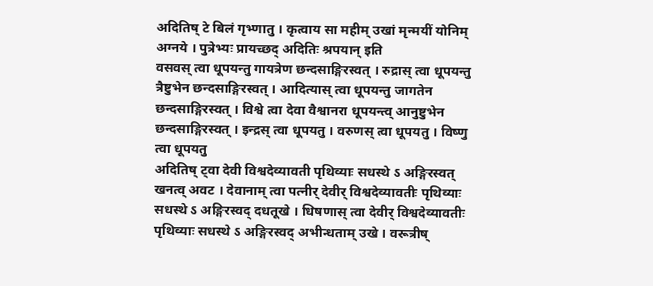अदितिष् टे बिलं गृभ्णातु । कृत्वाय सा महीम् उखां मृन्मयीं योनिम् अग्नये । पुत्रेभ्यः प्रायच्छद् अदितिः श्रपयान् इति
वसवस् त्वा धूपयन्तु गायत्रेण छन्दसाङ्गिरस्वत् । रुद्रास् त्वा धूपयन्तु त्रैष्टुभेन छन्दसाङ्गिरस्वत् । आदित्यास् त्वा धूपयन्तु जागतेन छन्दसाङ्गिरस्वत् । विश्वे त्वा देवा वैश्वानरा धूपयन्त्व् आनुष्टुभेन छन्दसाङ्गिरस्वत् । इन्द्रस् त्वा धूपयतु । वरुणस् त्वा धूपयतु । विष्णु त्वा धूपयतु
अदितिष् ट्वा देवी विश्वदेव्यावती पृथिव्याः सधस्थे ऽ अङ्गिरस्वत् खनत्व् अवट । देवानाम् त्वा पत्नीर् देवीर् विश्वदेव्यावतीः पृथिव्याः सधस्थे ऽ अङ्गिरस्वद् दधतूखे । धिषणास् त्वा देवीर् विश्वदेव्यावतीः पृथिव्याः सधस्थे ऽ अङ्गिरस्वद् अभीन्धताम् उखे । वरूत्रीष्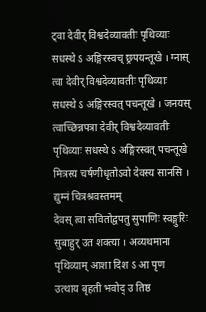ट्वा देवीर् विश्वदेव्यावतीः पृथिव्याः सधस्थे ऽ अङ्गिरस्वच् छ्रपयन्तूखे । ग्नास् त्वा देवीर् विश्वदेव्यावतीः पृथिव्याः सधस्थे ऽ अङ्गिरस्वत् पचन्तूखे । जनयस् त्वाच्छिन्नपत्रा देवीर् विश्वदेव्यावतीः पृथिव्याः सधस्थे ऽ अङ्गिरस्वत् पचन्तूखे
मित्रस्य चर्षणीधृतोऽवो देवस्य सानसि । द्युम्नं चित्रश्रवस्तमम्
देवस् त्वा सवितोद्वपतु सुपाणिः स्वङ्गुरिः सुबाहुर् उत शक्त्या । अव्यथमाना पृथिव्याम् आशा दिश ऽ आ पृण
उत्थाय बृहती भवोद् उ तिष्ठ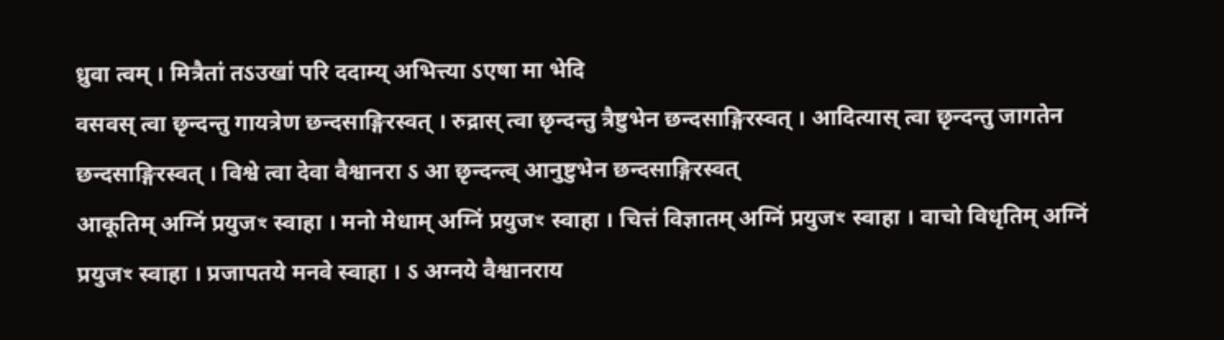ध्रुवा त्वम् । मित्रैतां तऽउखां परि ददाम्य् अभित्त्या ऽएषा मा भेदि
वसवस् त्वा छृन्दन्तु गायत्रेण छन्दसाङ्गिरस्वत् । रुद्रास् त्वा छृन्दन्तु त्रैष्टुभेन छन्दसाङ्गिरस्वत् । आदित्यास् त्वा छृन्दन्तु जागतेन छन्दसाङ्गिरस्वत् । विश्वे त्वा देवा वैश्वानरा ऽ आ छृन्दन्त्व् आनुष्टुभेन छन्दसाङ्गिरस्वत्
आकूतिम् अग्निं प्रयुजꣳ स्वाहा । मनो मेधाम् अग्निं प्रयुजꣳ स्वाहा । चित्तं विज्ञातम् अग्निं प्रयुजꣳ स्वाहा । वाचो विधृतिम् अग्निं प्रयुजꣳ स्वाहा । प्रजापतये मनवे स्वाहा । ऽ अग्नये वैश्वानराय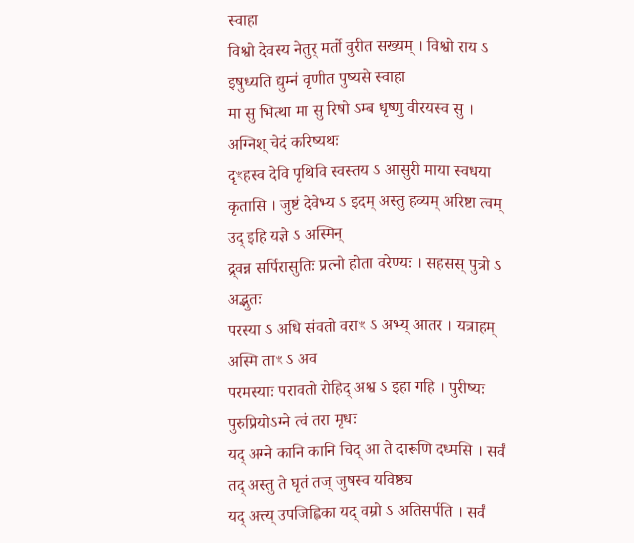स्वाहा
विश्वो देवस्य नेतुर् मर्तो वुरीत सख्यम् । विश्वो राय ऽ इषुध्यति द्युम्नं वृणीत पुष्यसे स्वाहा
मा सु भित्था मा सु रिषो ऽम्ब धृष्णु वीरयस्व सु । अग्निश् चेदं करिष्यथः
दृꣳहस्व देवि पृथिवि स्वस्तय ऽ आसुरी माया स्वधया कृतासि । जुष्टं देवेभ्य ऽ इदम् अस्तु हव्यम् अरिष्टा त्वम् उद् इहि यज्ञे ऽ अस्मिन्
द्र्वन्न सर्पिरासुतिः प्रत्नो होता वरेण्यः । सहसस् पुत्रो ऽ अद्भुतः
परस्या ऽ अधि संवतो वराꣳ ऽ अभ्य् आतर । यत्राहम् अस्मि ताꣳ ऽ अव
परमस्याः परावतो रोहिद् अश्व ऽ इहा गहि । पुरीष्यः पुरुप्रियोऽग्ने त्वं तरा मृधः
यद् अग्ने कानि कानि चिद् आ ते दारूणि दध्मसि । सर्वं तद् अस्तु ते घृतं तज् जुषस्व यविष्ठ्य
यद् अत्त्य् उपजिह्विका यद् वम्रो ऽ अतिसर्पति । सर्वं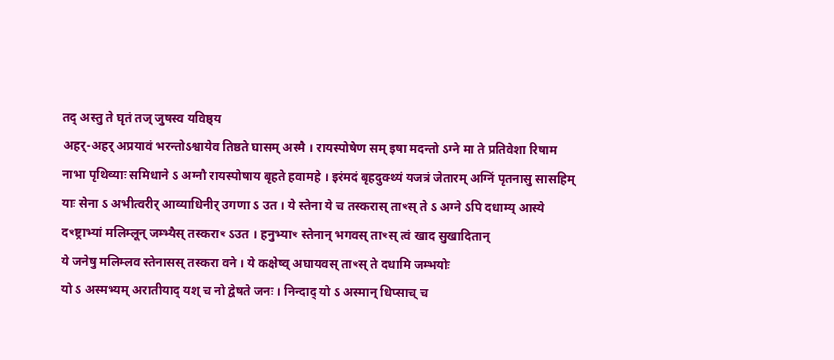तद् अस्तु ते घृतं तज् जुषस्व यविष्ठ्य
अहर्-अहर् अप्रयावं भरन्तोऽश्वायेव तिष्ठते घासम् अस्मै । रायस्पोषेण सम् इषा मदन्तो ऽग्ने मा ते प्रतिवेशा रिषाम
नाभा पृथिव्याः समिधाने ऽ अग्नौ रायस्पोषाय बृहते हवामहे । इरंमदं बृहदुक्थ्यं यजत्रं जेतारम् अग्निं पृतनासु सासहिम्
याः सेना ऽ अभीत्वरीर् आव्याधिनीर् उगणा ऽ उत । ये स्तेना ये च तस्करास् ताꣳस् ते ऽ अग्ने ऽपि दधाम्य् आस्ये
दꣳष्ट्राभ्यां मलिम्लून् जम्भ्यैस् तस्कराꣳ ऽउत । हनुभ्याꣳ स्तेनान् भगवस् ताꣳस् त्वं खाद सुखादितान्
ये जनेषु मलिम्लव स्तेनासस् तस्करा वने । ये कक्षेष्व् अघायवस् ताꣳस् ते दधामि जम्भयोः
यो ऽ अस्मभ्यम् अरातीयाद् यश् च नो द्वेषते जनः । निन्दाद् यो ऽ अस्मान् धिप्साच् च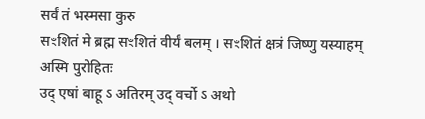सर्वं तं भस्मसा कुरु
सꣳशितं मे ब्रह्म सꣳशितं वीर्यं बलम् । सꣳशितं क्षत्रं जिष्णु यस्याहम् अस्मि पुरोहितः
उद् एषां बाहू ऽ अतिरम् उद् वर्चो ऽ अथो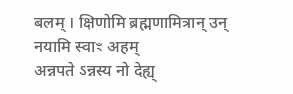बलम् । क्षिणोमि ब्रह्मणामित्रान् उन् नयामि स्वाꣳ अहम्
अन्नपते ऽन्नस्य नो देह्य्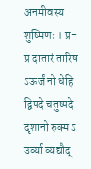अनमीवस्य शुष्मिणः । प्र-प्र दातारं तारिष ऽऊर्जं नो धेहि द्विपदे चतुष्पदे
दृशानो रुक्म ऽ उर्व्या व्यद्यौद्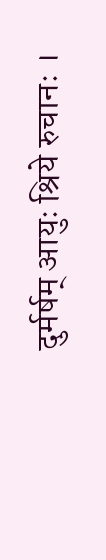दुर्मर्षम् आयुः श्रिये रुचानः ।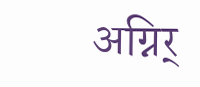अग्निर्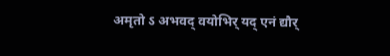अमृतो ऽ अभवद् वयोभिर् यद् एनं द्यौर्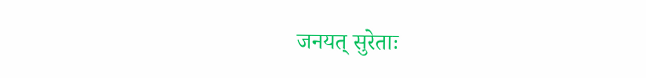जनयत् सुरेताः